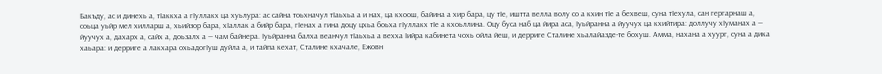Бакъду, ас и динехь а, тIаккха а гIуллакх ца хуьлура: ас сайна тоьхначул тIаьхьа а и нах, ца кхоош, байина а хир бара, цу тIе, иштта велла волу со а кхин тIе а бехвеш, суна тIехула, сан гергарнаш а, соьца уьйр мел хилларш а, хьийзор бара, хIаллак а бийр бара, гIенах а гина доцу цхьа боьха гIуллакх тIе а кхоьллина. Оцу буса наб ца йира аса, Iуьйранна а йуучух ца кхийтира: доллучу хIуманах а — йуучух а, дахарх а, сайх а, доьзалх а — чам байнера. Iуьйранна балха веанчул тIаьхьа а вехха Iийра кабинета чохь ойла йеш, и дерриге Сталине хьалайазде-те бохуш. Амма, нахана а хуург, суна а дика хаьара: и дерриге а лакхара охьадогIуш дуйла а, и тайпа кехат, Сталине кхачале, Ежовн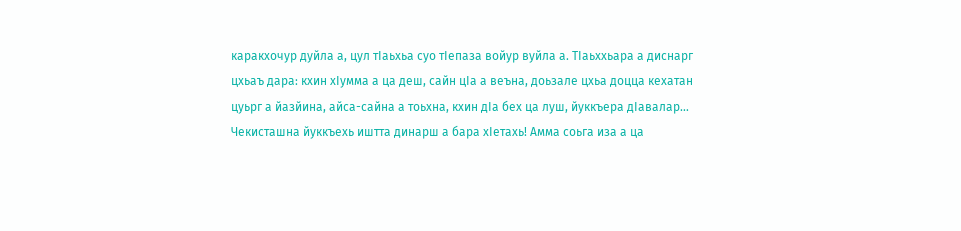каракхочур дуйла а, цул тIаьхьа суо тIепаза войур вуйла а. ТIаьххьара а диснарг цхьаъ дара: кхин хIумма а ца деш, сайн цIа а веъна, доьзале цхьа доцца кехатан цуьрг а йазйина, айса-сайна а тоьхна, кхин дIа бех ца луш, йуккъера дIавалар… Чекисташна йуккъехь иштта динарш а бара хIетахь! Амма соьга иза а ца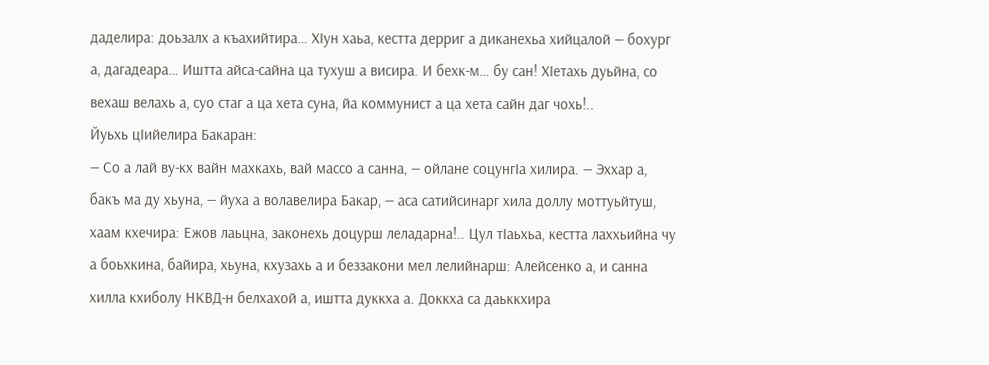даделира: доьзалх а къахийтира… ХIун хаьа, кестта дерриг а диканехьа хийцалой — бохург а, дагадеара… Иштта айса-сайна ца тухуш а висира. И бехк-м… бу сан! ХIетахь дуьйна, со вехаш велахь а, суо стаг а ца хета суна, йа коммунист а ца хета сайн даг чохь!..
Йуьхь цIийелира Бакаран:
— Со а лай ву-кх вайн махкахь, вай массо а санна, — ойлане соцунгIа хилира. — Эххар а, бакъ ма ду хьуна, — йуха а волавелира Бакар, — аса сатийсинарг хила доллу моттуьйтуш, хаам кхечира: Ежов лаьцна, законехь доцурш леладарна!.. Цул тIаьхьа, кестта лаххьийна чу а боьхкина, байира, хьуна, кхузахь а и беззакони мел лелийнарш: Алейсенко а, и санна хилла кхиболу НКВД-н белхахой а, иштта дуккха а. Доккха са даьккхира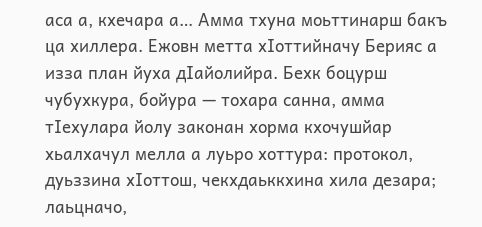аса а, кхечара а… Амма тхуна моьттинарш бакъ ца хиллера. Ежовн метта хIоттийначу Берияс а изза план йуха дIайолийра. Бехк боцурш чубухкура, бойура — тохара санна, амма тIехулара йолу законан хорма кхочушйар хьалхачул мелла а луьро хоттура: протокол, дуьззина хIоттош, чекхдаьккхина хила дезара; лаьцначо,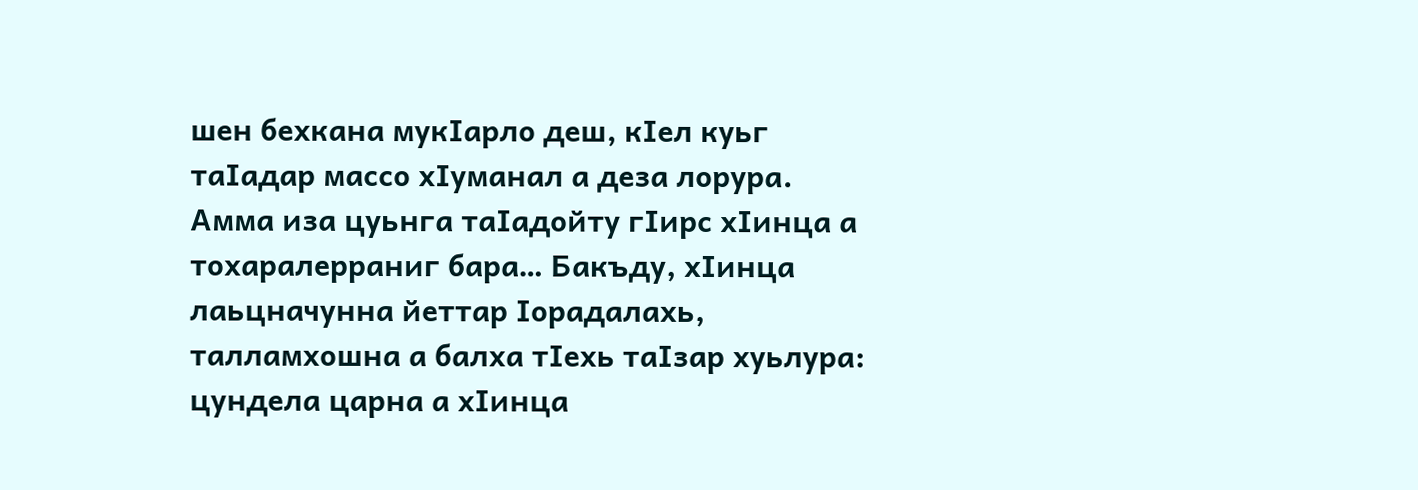шен бехкана мукIарло деш, кIел куьг таIадар массо хIуманал а деза лорура. Амма иза цуьнга таIадойту гIирс хIинца а тохаралерраниг бара… Бакъду, хIинца лаьцначунна йеттар Iорадалахь, талламхошна а балха тIехь таIзар хуьлура: цундела царна а хIинца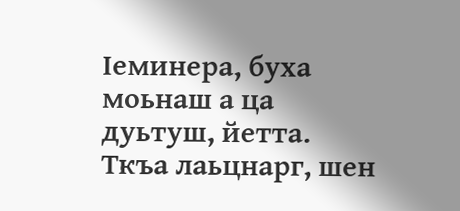Iеминера, буха моьнаш а ца дуьтуш, йетта. Ткъа лаьцнарг, шен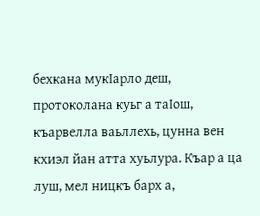бехкана мукIарло деш, протоколана куьг а таIош, къарвелла ваьллехь, цунна вен кхиэл йан атта хуьлура. Къар а ца луш, мел ницкъ барх а,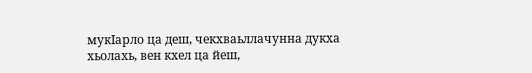мукIарло ца деш, чекхваьллачунна дукха хьолахь, вен кхел ца йеш,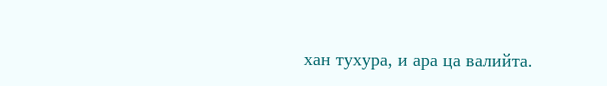хан тухура, и ара ца валийта.